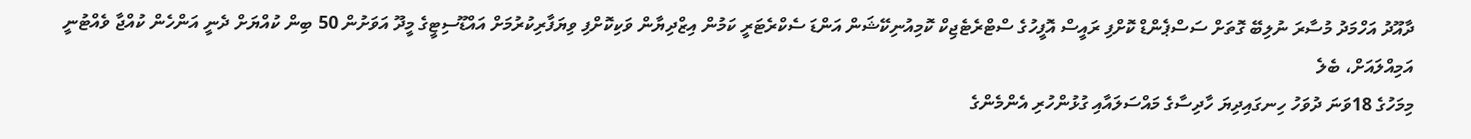ދާއޫދު އަހްމަދު މުސާރަ ނުލިބޭ ގޮތަށް ސަސްޕެންޑް ކޮށްފި ރައީސް އޮފީހުގެ ސްޓްރެޓެޖިކް ކޮމިއުނިކޭޝަން އަންޑަ ސެކްރެޓަރީ ކަމުން އިޒްދިޔާން ވަކިކޮށްފި ވިޔަފާރިކުރުމަށް އައްޑޫސިޓީގެ މީދޫ އަވަށުން 50 ބިން ކުއްޔަށް ދެނީ އަންހެން ކުއްޖާ ވެއްޓުނީ އަމިއްލައަށް، ބެލެ
މިމަހުގެ 18ވަނަ ދުވަހު ހިނގައިދިޔަ ހާދިސާގެ މައްސަލައާއި ގުޅުންހުރި އެންމެންގެ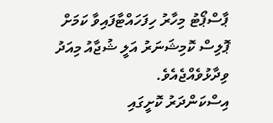ޕާސްޕޯޓު މިހާރު ހިފަހައްޓާފައިވާ ކަމަށް ޕޮލިސް ކޮމިޝަނަރު އަލީ ޝުޖާއު މިއަދު ވިދާޅުވެއްޖެއެވެ.
އިސްކަންދަރު ކޮށީގައި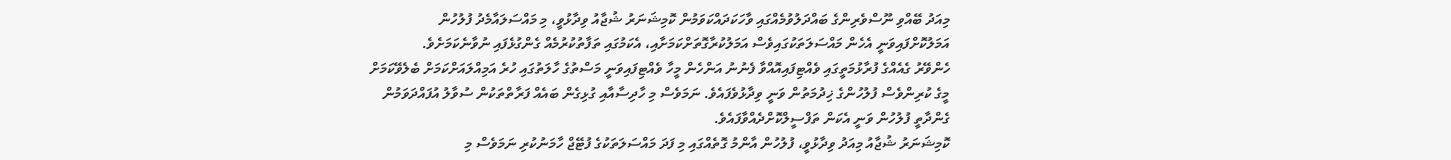މިއަދު ބޭއްވި ނޫސްވެރިންގެ ބައްދަލުވުމެއްގައި ވާހަކަދައްކަވަމުން ކޮމިޝަނަރު ޝުޖާއު ވިދާޅުވީ، މި މައްސަލައާމެދު ފުލުހުން އަމަލުކޮށްފައިވަނީ އެހެން މައްސަލަތަކުގައިވެސް އަމަލުކުރާގޮތަށްކަމަށާއި، އެކަމުގައި ތަފާތުކުރުމެއް ގެންގުޅެފައި ނުވާނެކަމަށެވެ.
ހެންވޭރު ގެއެއްގެ ފުރާޅުމަތީގައި ވެއްޓިފައިއޮއްވާ ފެނުނު އަންހެން މީހާ ވެއްޓިފައިވަނީ މަސްތުގެ ހާލަތުގައި ހުރެ އަމިއްލައަށްކަމަށް ބެލެވޭކަމަށް މީގެ ކުރިންވެސް ފުލުހުންގެ ޚިދުމަތުން ވަނީ ވިދާޅުވެފައެވެ. ނަމަވެސް މި ހާދިސާއާއި ގުޅިގެން ބައެއް ފަރާތްތަކުން ސުވާލު އުފައްދަވަމުން ގެންދާތީ ފުލުހުން ވަނީ އެކަން ތަފްސީލްކޮށްދެއްވާފައެވެ.
ކޮމިޝަނަރު ޝުޖާއު މިއަދު ވިދާޅުވީ، ފުލުހުން އާންމު ގޮތެއްގައި މި ފަދަ މައްސަލަތަކުގެ ފުޓޭޖް ހާމަނުކުރި ނަމަވެސް މި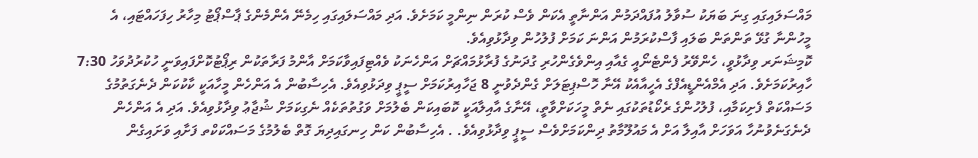މައްސަލައިގައި ގިނަ ބަޔަކު ސުވާލު އުފައްދަމުން އަންނާތީ އެކަން ވެސް ކުރަން ނިންމީ ކަމަށެވެ. އަދި މައްސަލައިގައި ހިމެނޭ އެންމެންގެ ޕާސްޕޯޓު މިހާރު ހިފަހައްޓައި، އެ މީހުންނާ ގުޅޭ ތަންތަން ބަލައި ފާސްކުރަމުން އަންނަ ކަމަށް ފުލުހުން ވިދާޅުވިއެވެ.
ކޮމިޝަނަރ ވިދާޅުވީ، ހެންވޭރު ފެންޓެނޯއީ ގެއާއި އިންވެގެންހުރި ގުދަނުގެ ފުރާޅުމައްޗަށް އަންހެނަކު ވެއްޓިފައިވާކަމަށް އާންމު ފަރާތަކުން ރިޕޯޓުކޮށްފައިވަނީ ހުކުރުދުވަހު 7:30 ހާއިރުކަމަށެވެ. އަދި އެމްއެންޑީއެފްގެ އެހީއާއެކު އޭނާ ހޮސްޕިޓަލަށް ގެންދެވުނީ 8 ޖަހާއިރުކަމަށް ސީޕީ ވިދަޅުވިއެވެ. އެހިސާބުން އެ އަންހެން މީހާއަކީ ކާކުކަން ދެނެގަތުމުގެ މަސައްކަތް ފެށިކަމާއި، ފުލުހުންގެ ރެކޯޑުތަކުގައި ނެތް މީހަކަށްވާތީ، އޭނާގެ އާއިލާއަކީ ކޮބައިކަން ބެލުމަށް ވަގުތުތަކެއް ނެގިކަމަށް ޝުޖާޢު ވިދާޅުވިއެވެ. އަދި އެ އަންހެން ދެނެގަނެވުނުހާ އަވަހަށް އާއިލާ އަށް އެ މައުލޫމާތު ދިންކަމަށްވެސް ސީޕީ ވިދާޅުވިއެވެ. . އެހިސާބުން ކަން ހިނގައިދިޔަ ގޮތް ބެލުމުގެ މަސައްކަކްތ ފަށާއި ވަށައިގެން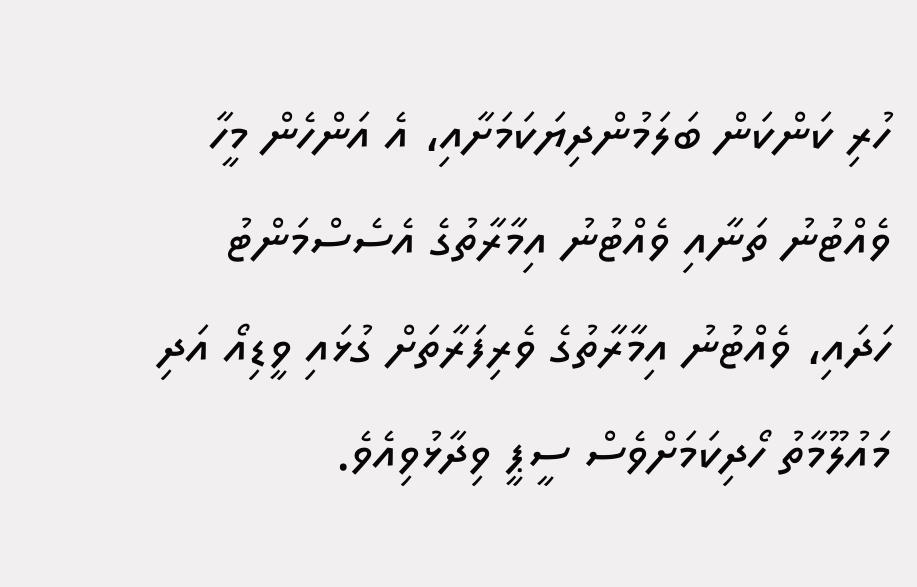ހުރި ކަންކަން ބަލަމުންދިޔަކަމަށާއި، އެ އަންހެން މީހާ ވެއްޓުނު ތަނާއި ވެއްޓުނު އިމާރާތުގެ އެސެސްމަންޓު ހަދައި، ވެއްޓުނު އިމާރާތުގެ ވެރިފަރާތަށް ގުޅައި ވީޑިއޯ އަދި މައުލޫމާތު ހޯދިކަމަށްވެސް ސީޕީ ވިދާޅުވިއެވެ.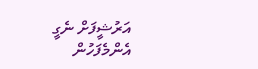އަރުޝީފަށް ނެގީ
އެންމެފަހުން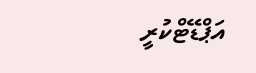އަޕްޑޭޓްކުރީ